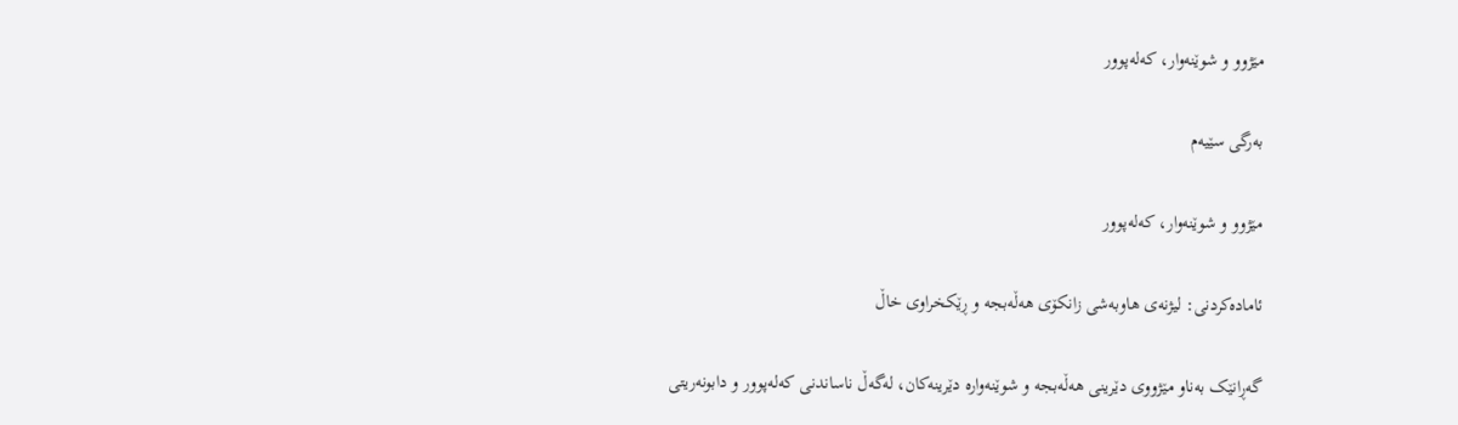مێژوو و شوێنەوار، کەلەپوور

بەرگی سێیەم

مێژوو و شوێنەوار، کەلەپوور

ئامادەکردنی: لیژنه‌ی هاوبه‌شی زانكۆی هه‌ڵه‌بجه‌ و ڕێكخراوی خاڵ

گەڕانێک بەناو مێژووی دێرینی هەڵەبجە و شوێنەوارە دێرینەکان، لەگەڵ ناساندنی کەلەپوور و دابونەریتی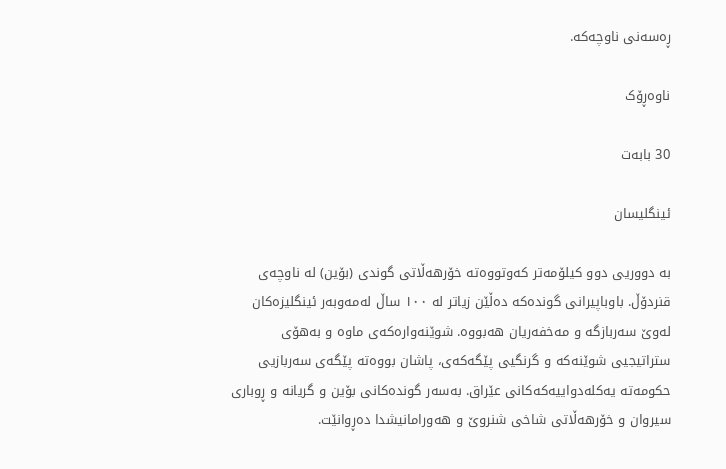ڕەسەنی ناوچەکە.

ناوەڕۆک

30 بابەت

ئینگلیسان

بە دووریی دوو کیلۆمەتر کەوتووەتە خۆرهەڵاتی گوندی (بۆین) لە ناوچەی قنردۆڵ. باوباپیرانی گوندەکە دەڵێن زیاتر لە ١٠٠ ساڵ لەمەوبەر ئینگلیزەکان لەوێ سەربازگە و مەخفەریان هەبووە. شوێنەوارەکەی ماوە و بەهۆی ستراتیجیی شوێنەکە و گرنگیی پێگەکەی، پاشان بووەتە پێگەی سەربازیی حکومەتە یەکلەدواییەکەکانی عێراق. بەسەر گوندەکانی بۆین و گریانە و ڕوباری سیروان و خۆرهەڵاتی شاخی شنروێ و هەورامانیشدا دەڕوانێت.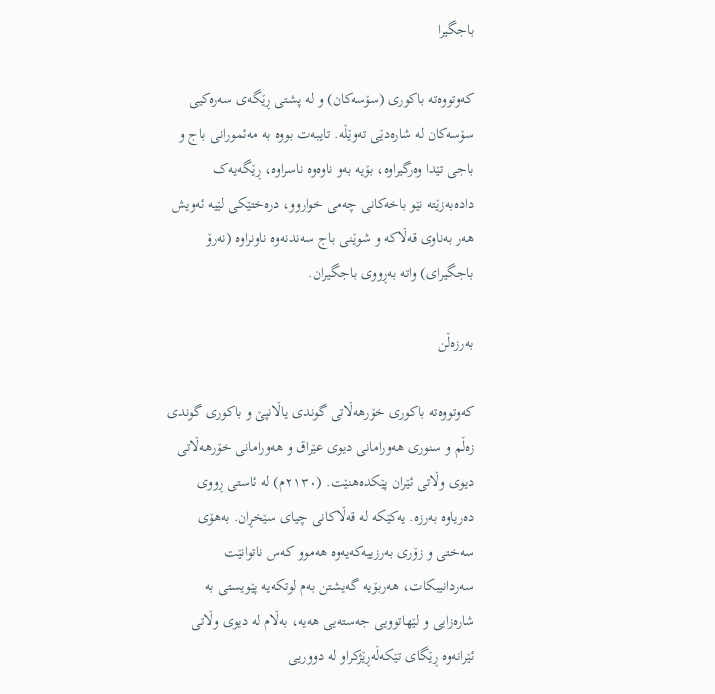باجگیرا

کەوتووەتە باکوری (سۆسەکان) و لە پشتی ڕێگەی سەرەکیی سۆسەکان لە شارەدێی تەوێڵە. تایبەت بووە بە مەئمورانی باج و باجی تێدا وەرگیراوە، بۆیە بەو ناوەوە ناسراوە، ڕێگەیەک دادەبەزێتە نێو باخەکانی چەمی خواروو، درەختێکی لێیە ئەویش هەر بەناوی قەڵاکە و شوێنی باج سەندنەوە ناونراوە (نەرۆ باجگیرای) واتە بەڕووی باجگیران.

بەرزەڵن

کەوتووەتە باکوری خۆرهەڵاتی گوندی یاڵانپێ و باکوری گوندی زەڵم و سنوری هەورامانی دیوی عێراق و هەورامانی خۆرهەڵاتی دیوی وڵاتی ئێران پێکدەهنێت. (٢١٣٠م) لە ئاستی ڕووی دەریاوە بەرزە. یەکێکە لە قەڵاکانی چیای سێخڕان. بەهۆی سەختی و زۆری بەرزییەکەیەوە هەموو کەس ناتوانێت سەردانیبکات، هەربۆیە گەیشتن بەم لوتکەیە پێویستی بە شارەزایی و لێهاتوویی جەستەیی هەیە، بەڵام لە دیوی وڵاتی ئێرانەوە ڕێگای تێکەڵەڕێژکراو لە دووریی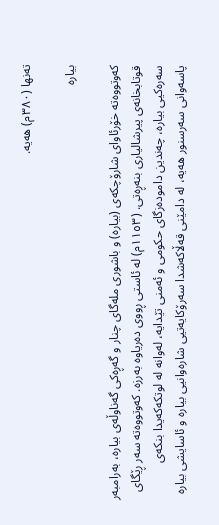تەنها (٣٨٠م) هەیە.

بیارە

کەوتووەتە خۆرئاوای شارۆچکەی (بیارە) و باشوری ملەگای چنار و گەڕەکی گەناوڵەی بیارە، بەرامبەر قوتابخانەی پیرشالیاری بنەڕەتی. (١١٥٣م) لە ئاستی ڕووی دەریاوە بەرزە. کەوتووەتە سەر ڕێگای سەرەکیی بیارە، چەندین دامودەزگای حکومی و ئەمنی تێدایە، لەوانە لە لوتکەکەیدا بنکەی پاسەوانی سەرسنور هەیە، لە دامێنی قەڵاکەشدا سەرۆکایەتیی شارەوانیی بیارە و ئاسایشی بیارە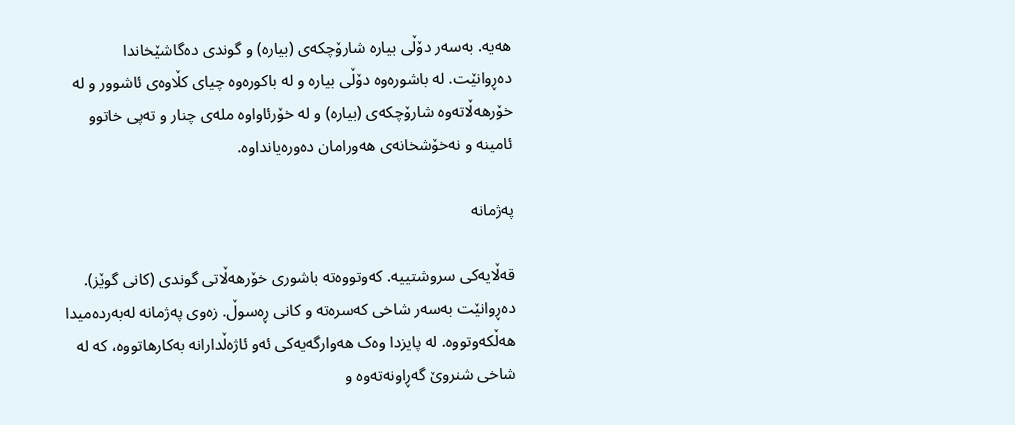هەیە. بەسەر دۆڵی بیارە شارۆچکەی (بیارە) و گوندی دەگاشێخاندا دەڕوانێت. لە باشورەوە دۆڵی بیارە و لە باکورەوە چیای کڵاوەی ئاشوور و لە خۆرهەڵاتەوە شارۆچکەی (بیارە) و لە خۆرئاواوە ملەی چنار و تەپی خاتوو ئامینە و نەخۆشخانەی هەورامان دەورەیانداوە.

پەژمانە

قەڵایەکی سروشتییە. کەوتووەتە باشوری خۆرهەڵاتی گوندی (کانی گوێز). دەڕوانێت بەسەر شاخی کەسرەتە و کانی ڕەسوڵ. زەوی پەژمانە لەبەردەمیدا هەڵکەوتووە. لە پایزدا وەک هەوارگەیەکی ئەو ئاژەڵدارانە بەکارهاتووە، کە لە شاخی شنروێ گەڕاونەتەوە و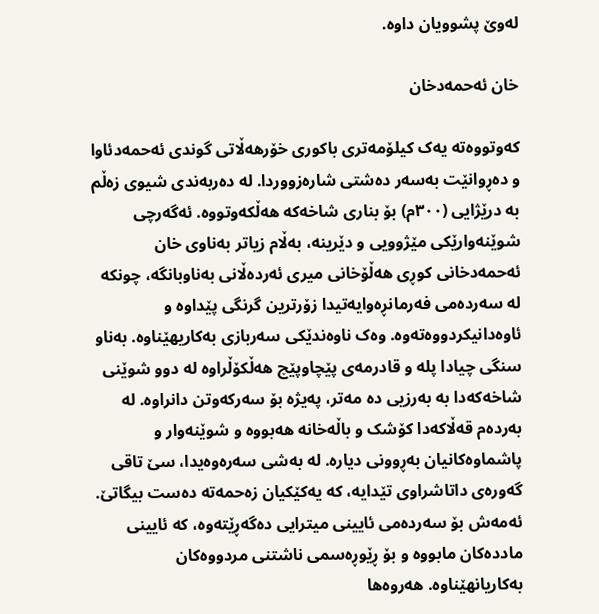لەوێ پشوویان داوە.

خان ئەحمەدخان

کەوتووەتە یەک کیلۆمەتری باکوری خۆرهەڵاتی گوندی ئەحمەدئاوا و دەڕوانێت بەسەر دەشتی شارەزووردا. لە دەربەندی شیوی زەڵم بە درێژایی (٣٠٠م) بۆ بناری شاخەکە هەڵکەوتووە. ئەگەرچی شوێنەوارێکی مێژوویی و دێرینە، بەڵام زیاتر بەناوی خان ئەحمەدخانی کوڕی هەڵۆخانی میری ئەردەڵانی بەناوبانگە، چونکە لە سەردەمی فەرمانڕەوایەتیدا زۆرترین گرنگی پێداوە و ئاوەدانیکردووەتەوە. وەک ناوەندێکی سەربازی بەکاریهێناوە. بەناو سنگی چیادا پلە و قادرمەی پێچاوپێچ هەڵکۆڵراوە لە دوو شوێنی شاخەکەدا بە بەرزیی دە مەتر، پەیژە بۆ سەرکەوتن دانراوە. لە بەردەم قەڵاکەدا کۆشک و باڵەخانە هەبووە و شوێنەوار و پاشماوەکانیان بەڕوونی دیارە. لە بەشی سەرەوەیدا، سێ تاقی گەورەی داتاشراوی تێدایە، کە یەکێکیان زەحمەتە دەست بیگاتێ. ئەمەش بۆ سەردەمی ئایینی میترایی دەگەڕێتەوە، کە ئایینی ماددەکان مابووە و بۆ ڕێوڕەسمی ناشتنی مردووەکان بەکاریانهێناوە. هەروەها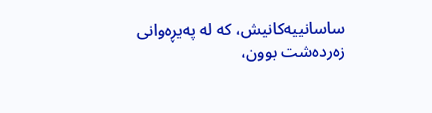ساسانییەکانیش، کە لە پەیڕەوانی زەردەشت بوون،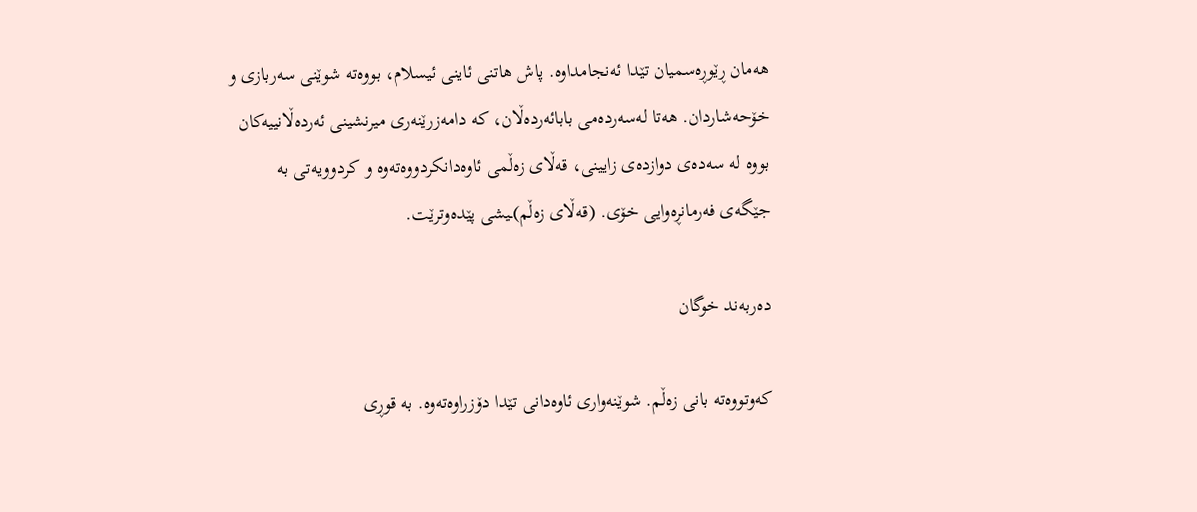هەمان ڕێوڕەسمیان تێدا ئەنجامداوە. پاش هاتنی ئاینی ئیسلام، بووەتە شوێنی سەربازی و خۆحەشاردان. هەتا لەسەردەمی بابائەردەڵان، کە دامەزرێنەری میرنشینی ئەردەڵانییەکان بووە لە سەدەی دوازدەی زایینی، قەڵای زەڵمی ئاوەدانکردووەتەوە و کردوویەتی بە جێگەی فەرمانڕەوایی خۆی. (قەڵای زەڵم)ـیشی پێدەوترێت.

دەربەند خوگان

کەوتووەتە بانی زەڵم. شوێنەواری ئاوەدانی تێدا دۆزراوەتەوە. بە قوڕی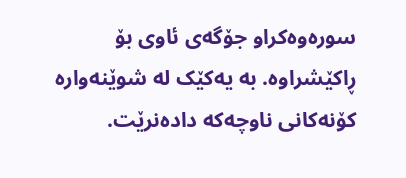سورەوەکراو جۆگەی ئاوی بۆ ڕاکێشراوە. بە یەکێک لە شوێنەوارە کۆنەکانی ناوچەکە دادەنرێت.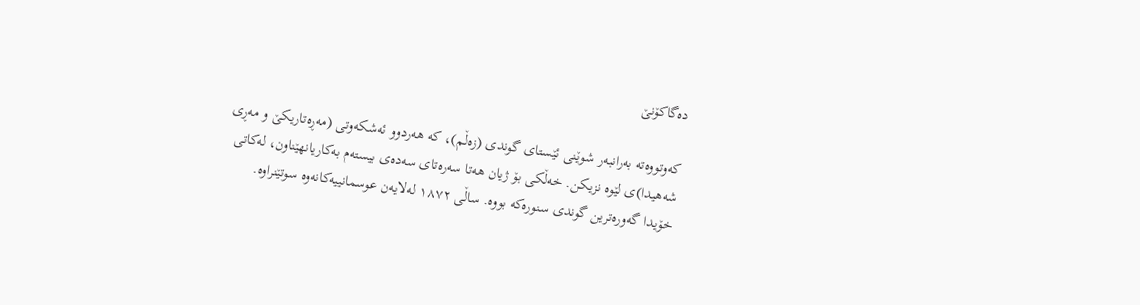دەگاکۆنێ

کەوتووەتە بەرانبەر شوێنی ئێستای گوندی (زەڵم)، کە هەردوو ئەشکەوتی (مەڕەتاریکێ و مەڕی شەهیدا)ی لێوە نزیکن. خەڵکی بۆ ژیان هەتا سەرەتای سەدەی بیستەم بەکاریانهێناون، لەکاتی خۆیدا گەورەترین گوندی سنورەکە بووە. ساڵی ١٨٧٢ لەلایەن عوسمانییەکانەوە سوتێنراوە.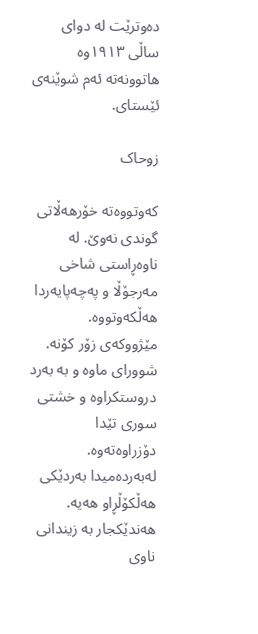دەوترێت لە دوای ساڵی ١٩١٣وە هاتوونەتە ئەم شوێنەی ئێستای.

زوحاک

کەوتووەتە خۆرهەڵاتی گوندی نەوێ. لە ناوەڕاستی شاخی مەرجۆڵا و پەچەپایەردا هەڵکەوتووە. مێژووکەی زۆر کۆنە. شوورای ماوە و بە بەرد دروستکراوە و خشتی سوری تێدا دۆزراوەتەوە. لەبەردەمیدا بەردێکی هەڵکۆڵڕاو هەیە. هەندێکجار بە زیندانی ناوی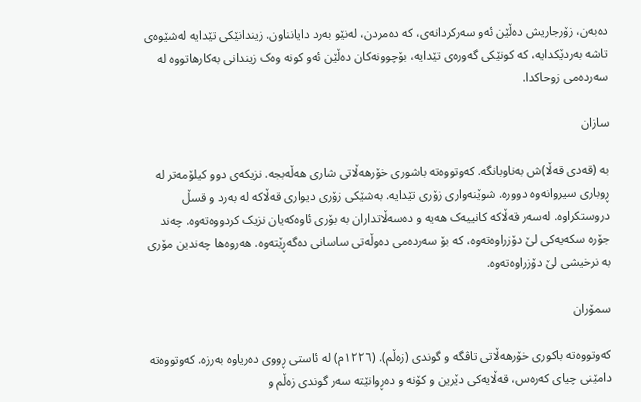دەبەن، زۆرجاریش دەڵێن ئەو سەرکردانەی، کە دەمردن، لەنێو بەرد دایانناون. زیندانێکی تێدایە لەشێوەی تاشە بەردێکدایە، کە کونێکی گەورەی تێدایە، بۆچوونەکان دەڵێن ئەو کونە وەک زیندانی بەکارهاتووە لە سەردەمی زوحاکدا.

سازان

بە (قەدى قەڵا)ش بەناوبانگە. کەوتووەتە باشوری خۆرهەڵاتى شاری هەڵەبجه. نزیکەى دوو کیلۆمەتر لە ڕوبارى سیروانەوە دوورە. شوێنەواری زۆرى تێدایه. بەشێکی زۆری ‌دیوارى قەڵاکە لە بەرد و قسڵ دروستکراوە. لەسەر قەڵاکە کانییەک هەیە و دەسەڵاتداران بە بۆری ئاوەکەیان نزیک کردووەتەوە. چەند جۆرە سکەیەکی لێ دۆزراوەتەوه،‌ که بۆ سەردەمی دەوڵەتى ساسانى دەگەڕێتەوە. هەروەها ‌چەندین مۆرى بە نرخیشی لێ دۆزراوەتەوە.

سمۆران

کەوتووەتە باکوری خۆرهەڵاتی تاڤگە و گوندی (زەڵم). (١٢٢٦م) لە ئاستی ڕووی دەریاوە بەرزە. کەوتووەتە دامێنی چیای کەرەس، قەڵایەکی دێرین و کۆنە و دەڕوانێتە سەر گوندی زەڵم و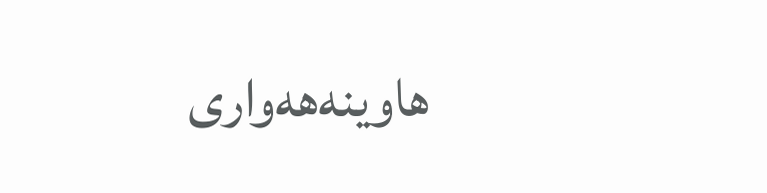هاوینەهەواری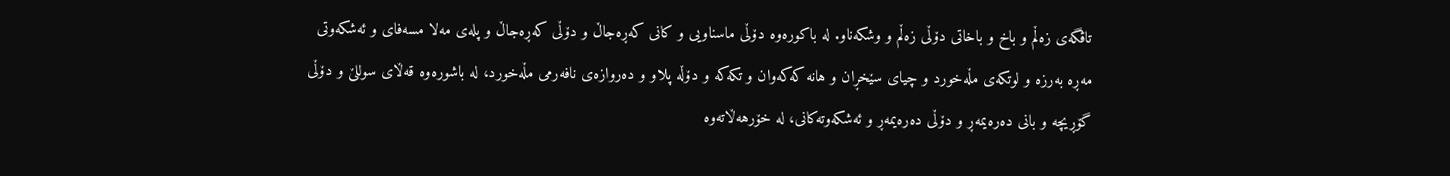تاڤگەی زەڵم و باخ و باخاتی دۆڵی زەڵم و وشکەناو. لە باکورەوە دۆڵی ماسناویی و کانی کەڕەجاڵ و دۆڵی کەڕەجاڵ و پلەی مەلا مسەفای و ئەشکەوتی مەڕە بەرزە و لوتکەی مڵەخورد و چیای سێخڕان و هانە کەکەوان و تکەکە و دۆڵە پلاو و دەروازەی نافەرمی مڵەخورد، لە باشورەوە قەڵای سوللێ و دۆڵی گۆڕیچە و بانی دەرەیمەڕ و دۆڵی دەرەیمەڕ و ئەشکەوتەکانی، لە خۆرهەڵاتەوە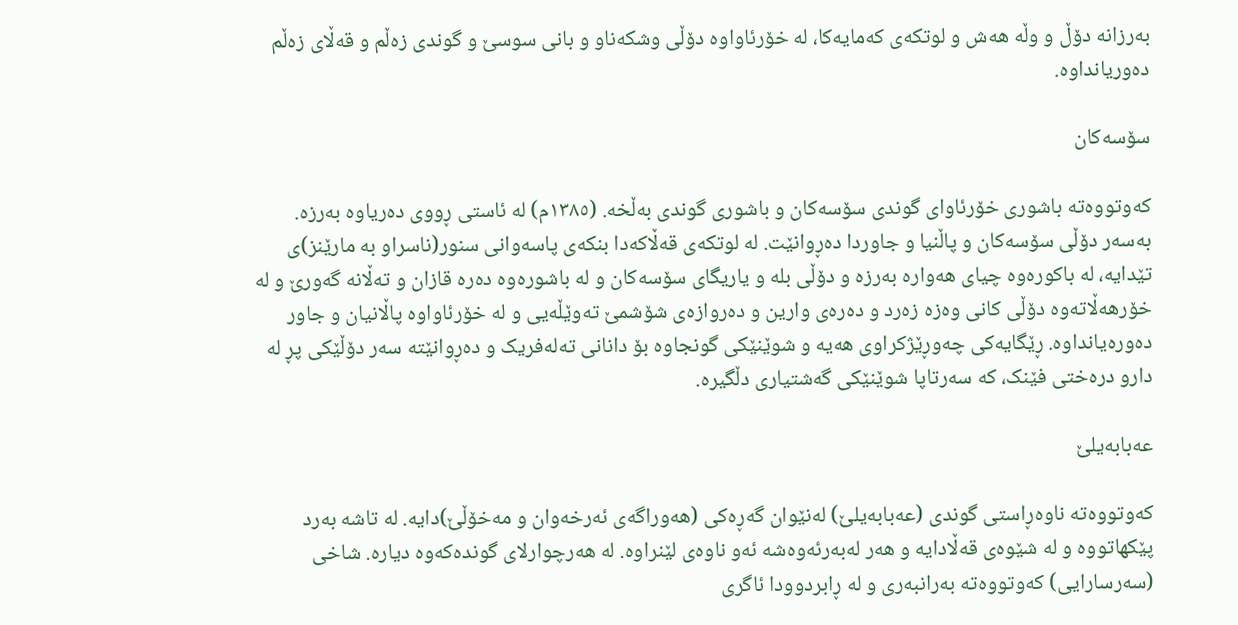بەرزانە دۆڵ و وڵە هەش و لوتکەی کەمایەکا، لە خۆرئاواوە دۆڵی وشکەناو و بانی سوسێ و گوندی زەڵم و قەڵای زەڵم دەوریانداوە.

سۆسەکان

کەوتووەتە باشوری خۆرئاوای گوندی سۆسەکان و باشوری گوندی بەڵخە. (١٣٨٥م) لە ئاستی ڕووی دەریاوە بەرزە. بەسەر دۆڵی سۆسەکان و پاڵنیا و جاوردا دەڕوانێت. لە لوتکەی قەڵاکەدا بنکەی پاسەوانی سنور(ناسراو بە مارێنز)ی تێدایە، لە باکورەوە چیای هەوارە بەرزە و دۆڵی بلە و یاریگای سۆسەکان و لە باشورەوە دەرە قازان و تەڵانە گەورێ و لە خۆرهەڵاتەوە دۆڵی کانی وەزە زەرد و دەرەی وارین و دەروازەی شۆشمێ تەوێڵەیی و لە خۆرئاواوە پاڵانیان و جاور دەورەیانداوە. ڕێگایەکی چەوڕێژکراوی هەیە و شوێنێکی گونجاوە بۆ دانانی تەلەفریک و دەڕوانێتە سەر دۆڵێکی پڕ لە دارو درەختی فێنک، کە سەرتاپا شوێنێکی گەشتیاری دڵگیرە.

عەبابەيلێ

کەوتووەتە ناوەڕاستی گوندی (عەبابەیلێ) لەنێوان گەڕەکی (هەوراگەی ئەرخەوان و مەخۆڵێ)دایە. لە تاشە بەرد پێکهاتووە و لە شێوەی قەڵادایە و هەر لەبەرئەوەشە ئەو ناوەی لێنراوە. لە هەرچوارلای گوندەکەوە دیارە. شاخی (سەرسارایی) کەوتووەتە بەرانبەری و لە ڕابردوودا ئاگری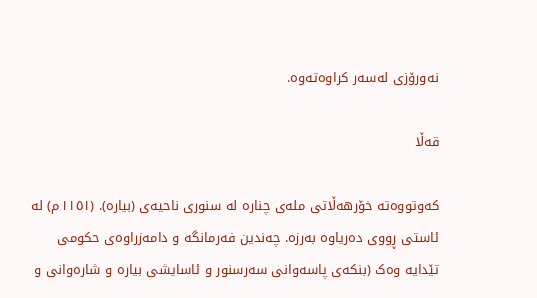نەورۆزی لەسەر کراوەتەوە.

قەڵا

کەوتووەتە خۆرهەڵاتی ملەی چنارە لە سنوری ناحیەی (بیارە). (١١٥١م) لە ئاستی ڕووی دەریاوە بەرزە. چەندین فەرمانگە و دامەزراوەی حکومی تێدایە وەک (بنکەی پاسەوانی سەرسنور و ئاسایشی بیارە و شارەوانی و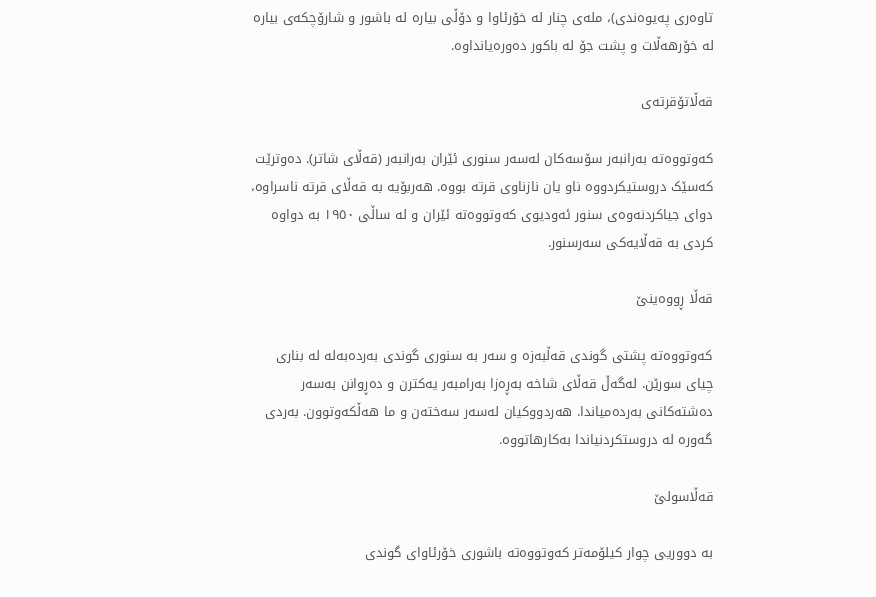تاوەری پەیوەندی)، ملەی چنار لە خۆرئاوا و دۆڵی بیارە لە باشور و شارۆچکەی بیارە لە خۆرهەڵات و پشت جۆ لە باکور دەورەیانداوە.

قەڵاتۆقرتەی

کەوتووەتە بەرانبەر سۆسەکان لەسەر سنوری ئێران بەرانبەر (قەڵای شاتر). دەوترێت کەسێک دروستیکردووە ناو یان نازناوی قرتە بووە. هەربۆیە بە قەڵای قرتە ناسراوە، دوای جیاکردنەوەی سنور ئەودیوی کەوتووەتە ئێران و لە ساڵی ١٩٥٠ بە دواوە کردی بە قەڵایەکی سەرسنور.

قەڵا ڕووەینێ

کەوتووەتە پشتی گوندی قەڵبەزە و سەر بە سنوری گوندی بەردەبەلە لە بناری چیای سورێن. لەگەڵ قەڵای شاخە بەڕەزا بەرامبەر یەکترن و دەڕوانن بەسەر دەشتەکانی بەردەمیاندا. هەردووکیان لەسەر سەختەن و ما هەڵکەوتوون. بەردی گەورە لە دروستکردنیاندا بەکارهاتووە.

قەڵاسولێ

بە دووریی چوار کیلۆمەتر کەوتووەتە باشوری خۆرئاوای گوندی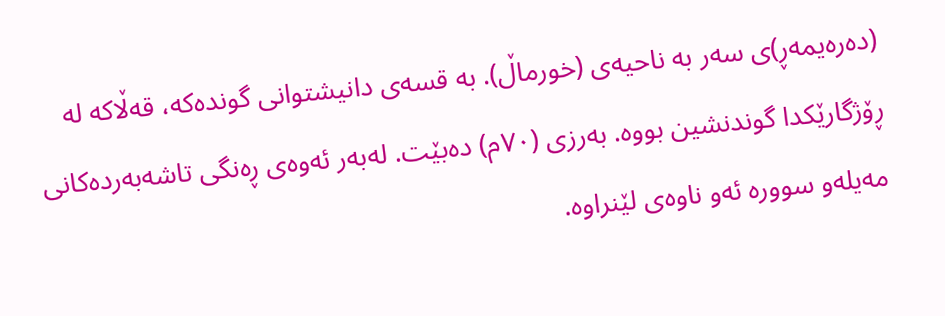(دەرەیمەڕ)ی سەر بە ناحیە‌ی (خورماڵ). به قسەی دانیشتوانی گوندەکە، قەڵاکە لە ڕۆژگارێکدا گوندنشین بووە. بەرزی (٧٠م) دەبێت. لەبەر ئەوەی ڕەنگی تاشەبەردەکانی مەیلەو سوورە ئەو ناوەی لێنراوە.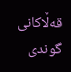قەڵاکانی گوندی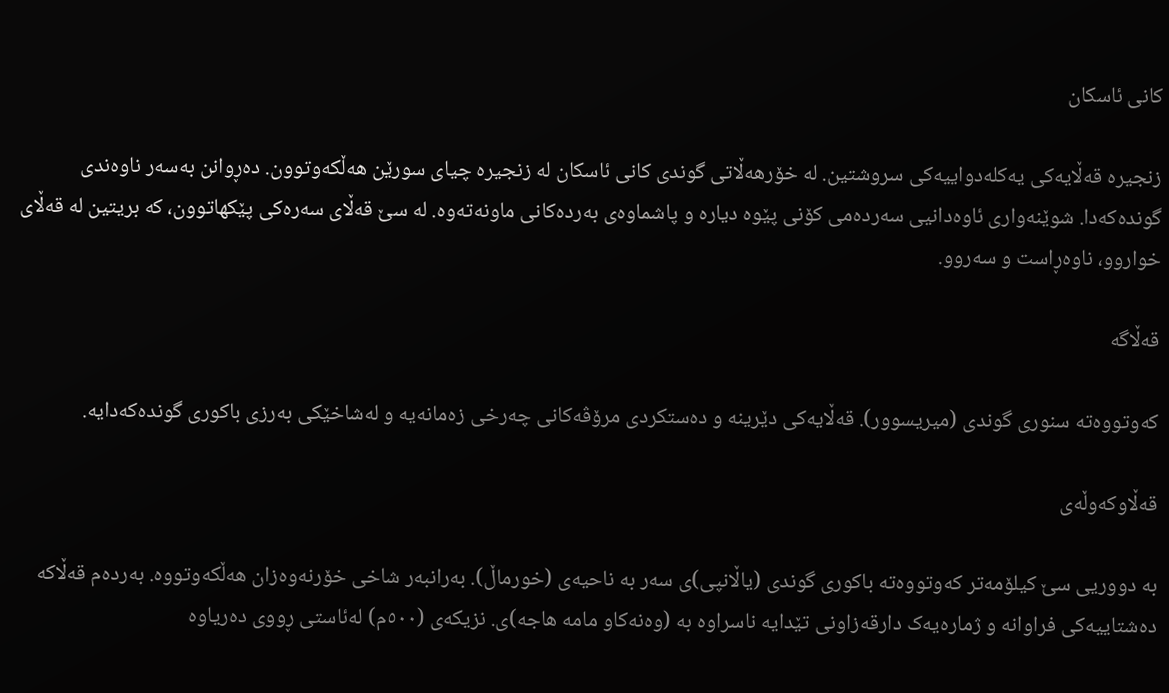کانی ئاسکان

زنجیرە قەڵایەکی یەکلەدواییەکی سروشتین. لە خۆرهەڵاتی گوندی کانی ئاسکان لە زنجیرە چیای سورێن هەڵکەوتوون. دەڕوانن بەسەر ناوەندی گوندەکەدا. شوێنەواری ئاوەدانیی سەردەمی کۆنی پێوە دیارە و پاشماوەی بەردەکانی ماونەتەوە. لە سێ قەڵای سەرەکی پێکهاتوون، کە بریتین لە قەڵای خواروو، ناوەڕاست و سەروو.

قەڵاگە

کەوتووەتە سنوری گوندی (میریسوور). قەڵایەکی دێرینە و دەستکردی مرۆڤەکانی چەرخی زەمانەیە و لەشاخێکی بەرزی باکوری گوندەکەدایە.

قەڵاوکەوڵەی

بە دووریی سێ کیلۆمەتر کەوتووەتە باکوری گوندی (یاڵانپی)ی سەر به ناحیەی (خورماڵ). بەرانبەر شاخی خۆرنەوەزان هەڵکەوتووە‌. بەردەم قەڵاکە دەشتاییەکى فراوانە و ژمارەیەک دارقەزاونى تێدایە ناسراوه بە (وە‌نەکاو مامە هاجە)ى. نزیکەى (٥٠٠م) لەئاستی ڕووی دەریاوە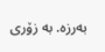بەرزە. بە زۆرى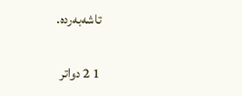تاشەبەردە.

1 2 دواتر